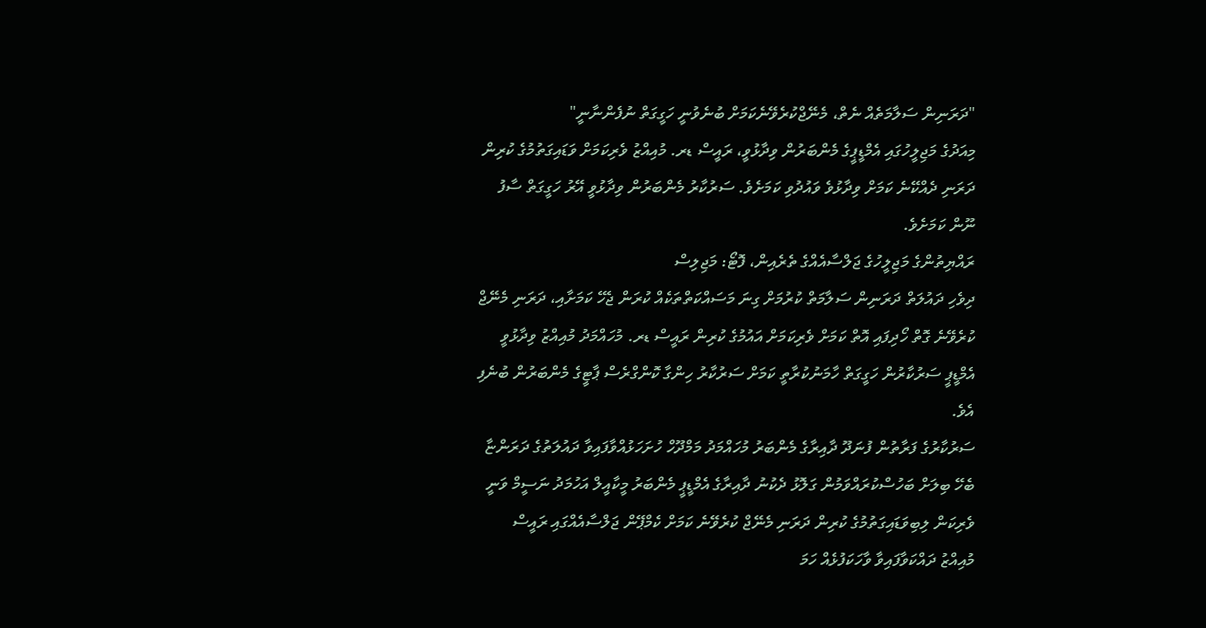"ދަރަނިން ސަލާމަތެއް ނެތް، މެނޭޖްކުރެވޭނެކަމަށް ބުނެވުނީ ހަގީގަތް ނުފެންނާނީ"
މިއަދުގެ މަޖިލީހުގައި އެމްޑީޕީގެ މެންބަރުން ވިދާޅުވީ، ރައީސް ޑރ. މުއިއްޒު ވެރިކަމަށް ވަޑައިގަތުމުގެ ކުރިން ދަރަނި ދެއްކޭނެ ކަމަށް ވިދާޅުވެ ވައުދުވި ކަމަށެވެ. ސަރުކާރު މެންބަރުން ވިދާޅުވީ އޭރު ހަގީގަތް ސާފު ނޫން ކަމަށެވެ.
ރައްޔިތުންގެ މަޖިލީހުގެ ޖަލްސާއެއްގެ ތެރެއިން، ފޮޓޯ: މަޖިލިސް
ދިވެހި ދައުލަތް ދަރަނިން ސަލާމަތް ކުރުމަށް ގިނަ މަސައްކަތްތަކެއް ކުރަން ޖެހޭ ކަމަށާއި، ދަރަނި މެނޭޖް ކުރެވޭނެ ގޮތް ހޯދިފައި އޮތް ކަމަށް ވެރިކަމަށް އައުމުގެ ކުރިން ރައީސް ޑރ. މުހައްމަދު މުއިއްޒު ވިދާޅުވީ އެމްޑީޕީ ސަރުކާރުން ހަގީގަތް ހާމަނުކުރާތީ ކަމަށް ސަރުކާރު ހިންގާ ކޮންގްރެސް ޕާޓީގެ މެންބަރުން ބުނެފި އެވެ.
ސަރުކާރުގެ ފަރާތުން ފުނަދޫ ދާއިރާގެ މެންބަރު މުހައްމަދު މަމްދޫހް ހުށަހަޅުއްވާފައިވާ ދައުލަތުގެ ދަރަންޏާ ބެހޭ ބިލަށް ބަހުސްކުރައްވަމުން ގަލޮޅު ދެކުނު ދާއިރާގެ އެމްޑީޕީ މެންބަރު މީކާއީލް އަހުމަދު ނަސީމް ވަނީ ވެރިކަން ލިބިވަޑައިގަތުމުގެ ކުރިން ދަރަނި މެނޭޖް ކުރެވޭނެ ކަމަށް ކެމްޕޭން ޖަލްސާއެއްގައި ރައީސް މުއިއްޒު ދައްކަވާފައިވާ ވާހަކަފުޅެއް ހަމަ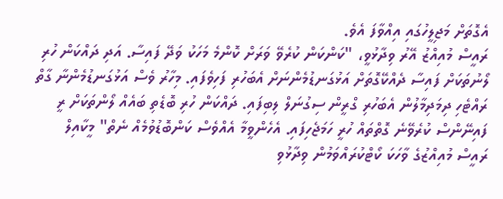އެގޮތަށް މަޖިލީހުގައި އިއްވާފަ އެވެ.
ރައީސް މުއިއްޒު އޭރު ވިދާޅުވީ، "ކަންކަން ކުރެވޭ ވަރަށް ކޮންމެ މަހަކު ވަދޭ ފައިސާ. އަދި ދައްކަން ހުރި ލޯނުތަކަށް ފައިސާ ދެއްކޭގޮތަށް އަޅުގަނޑުމެންނަށް އެބަހުރި ފަހިވެފައި. މިހާރު ވެސް އަޅުގަނޑުމެންނާ ގާތް ރައްޓެހި ދިމަދިމާލުން އެބަހުރި ގްރީން ސިގުނަލް ލިބިފައި. ދައްކަން ހުރި ބޮޑެތި ބައެއް ލޯންތަކަށް ރީ ފައިނޭންސް ކުރެވޭނެ ގޮތްތައް ހުރީ ހަމަޖެހިފައި. އެހެންވީމާ އެއްވެސް ކަންބޮޑުވުމެއް ނެތް" މީކާއިލް ރައީސް މުއިއްޒުގެ ވާހަކަ ކޯޓްކުރައްވަމުން ވިދާޅުވި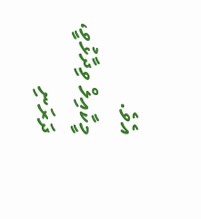އެވެ.
މީކާއިލް ވިދާޅުވީ، ދަރަނި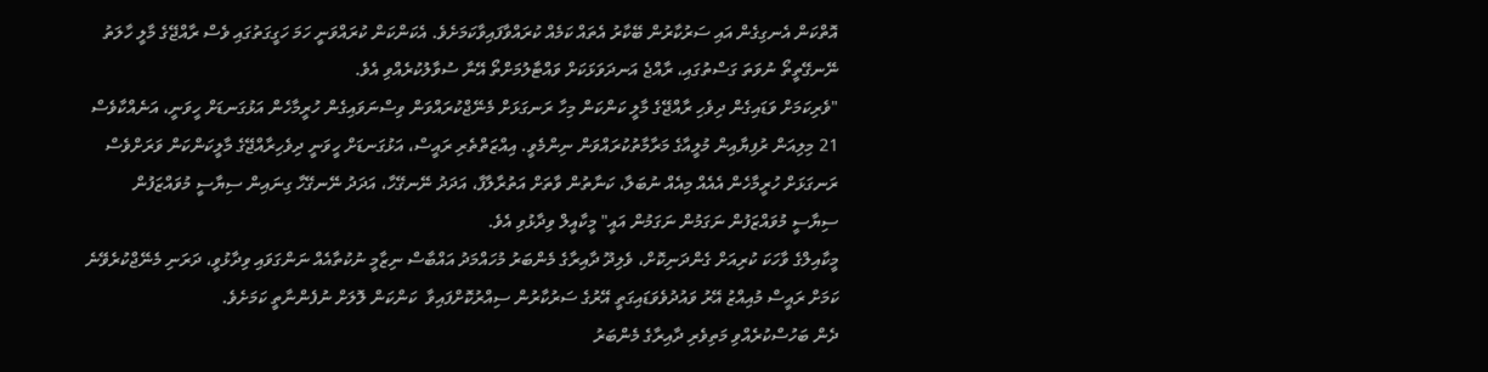އޮތްކަން އެނގިގެން އައި ސަރުކާރުން ބޭކާރު އެތައް ކަމެއް ކުރައްވާފައިވާކަމަށެވެ. އެކަންކަން ކުރައްވަނީ ހަމަ ހަގީގަތުގައި ވެސް ރާއްޖޭގެ މާލީ ހާލަތު ނޭނގޭތީތޯ ނުވަތަ ގަސްތުގައި، ރާއްޖެ އަނދަވަޅަކަށް ވައްޓާލުމަށްތޯ އޭނާ ސުވާލުކުރެއްވި އެވެ.
"ވެރިކަމަށް ވަޑައިގެން ދިވެހި ރާއްޖޭގެ މާލީ ކަންކަން މިހާ ރަނގަޅަށް މެނޭޖްކުރައްވަން ވިސްނަވައިގެން ހުރީމާހެން އަޅުގަނޑަށް ހީވަނީ، އަނެއްކާވެސް 21 މިލިއަން ރުފިޔާއިން މުލީއާގެ މަރާމާތުކުރައްވަން ނިންމެވީ. އިއްޒަތްތެރި ރައީސް، އަޅުގަނޑަށް ހީވަނީ ދިވެހިރާއްޖޭގެ މާލީކަންކަން ވަރަށްވެސް ރަނގަޅަށް ހުރީމާހެން އެއެއް މިއެއް ނުބަލާ، ކަނާތުން ވާތަށް އަތުރާލާފާ، އަދަދު ނޭނގޭހާ، އަދަދު ނޭނގޭހާ ގިނައިން ސިޔާސީ މުވައްޒަފުން ސިޔާސީ މުވައްޒަފުން ނަގަމުން ނަގަމުން އައީ" މީކާއީލް ވިދާޅުވި އެވެ.
މީކާއިލްގެ ވާހަކަ ކުރިއަށް ގެންދަނިކޮށް، ވެލިދޫ ދާއިރާގެ މެންބަރު މުހައްމަދު އައްބާސް ނިޒާމީ ނުކުތާއެއް ނަންގަވައި ވިދާޅުވީ، ދަރަނި މެނޭޖްކުރެވޭނެ ކަމަށް ރައީސް މުއިއްޒު އޭރު ވައުދުވެވަޑައިގަތީ އޭރުގެ ސަރުކާރުން ސިއްރުކޮށްފައިވާ  ކަންކަން ލޮލަށް ނުފެންނާތީ ކަމަށެވެ.
ދެން ބަހުސްކުރެއްވި މަތިވެރި ދާއިރާގެ މެންބަރު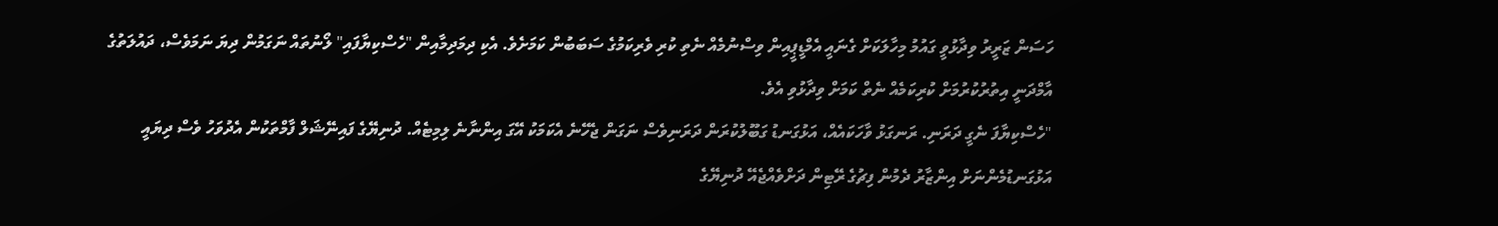ހަސަން ޒަރީރު ވިދާޅުވީ ގައުމު މިހާލަކަށް ގެނައީ އެމްޑީޕީއިން ވިސްނުމެއް ނެތި ކުރި ވެރިކަމުގެ ސަބަބުން ކަމަށެވެ. އެކި ދިމަދިމާއިން "ހެސްކިޔާފައި" ލޯނުތައް ނަގަމުން ދިޔަ ނަމަވެސް، ދައުލަތުގެ އާމްދަނީ އިތުރުކުރުމަށް ކުރިކަމެއް ނެތް ކަމަށް ވިދާޅުވި އެވެ.
"ހެސްކިޔާފަ ނެގީ ދަރަނި. ރަނގަޅު ވާހަކައެއް، އަޅުގަނޑު ގަބޫލުކުރަން ދަރަނިވެސް ނަގަން ޖެހޭނެ އެކަމަކު އޭގަ އިންނާނެ ލިމިޓެއް. ދުނިޔޭގެ ފައިނޭޝަލް ފާމްތަކުން އެދުވަހު ވެސް ދިޔައީ އަޅުގަނޑުމެންނަށް އިންޒާރު ދެމުން ފިޗުގެ ރޭޓިން ދަށްވެއްޖެއޭ ދުނިޔޭގެ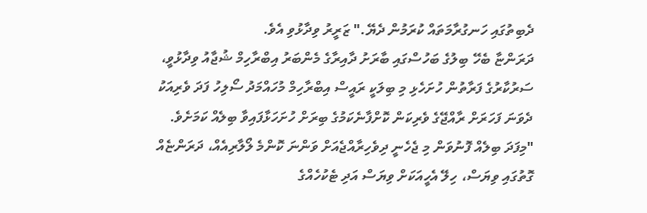ދެބިތުގައި ހަނގުރާމަތައް ކުރަމުން ދެޔޭ." ޒަރީރު ވިދާޅުވި އެވެ.
ދަރަންޏާ ބެހޭ ބިލުގެ ބަހުސްގައި ބާރަށު ދާއިރާގެ މެންބަރު އިބްރާހިމް ޝުޖާއު ވިދާޅުވީ، ސަރުކާރުގެ ފަރާތުން ހުށަހެޅި މި ބިލަކީ ރައީސް އިބްރާހިމް މުހައްމަދު ސޯލިހު ފަދަ ވެރިއަކު ދެވަނަ ފަހަރަށް ރާއްޖޭގެ ވެރިކަން ކޮށްފާނެކަމުގެ ބިރަށް ހުށަހަޅާފައިވާ ބިލެއް ކަމަށެވެ.
"މިފަދަ ބިލެއް ފޮނުވަން މި ޖެހެނީ ދިވެހިރާއްޖެއަށް ވަންނަ ކޮންމެ ލޯލާރިއެއް، ދަރަންޏެއް ގޮތުގައި ވިޔަސް، ހިލޭ އެހީއަކަށް ވިޔަސް އަދި ޓެކުހެއްގެ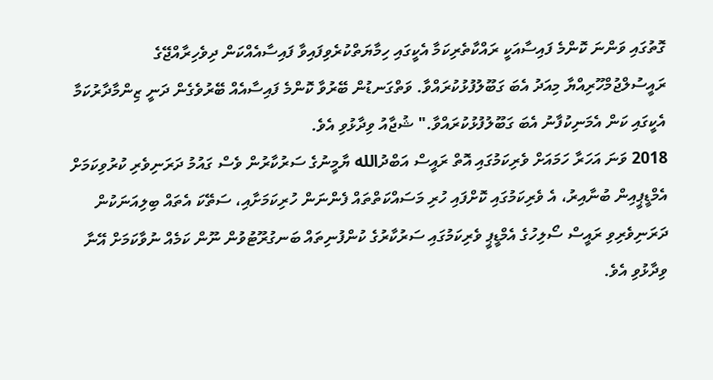ގޮތުގައި ވަންނަ ކޮންމެ ފައިސާއަކީ ރައްކާތެރިކަމާ އެކީގައި ހިމާޔަތްކުރެވިފައިވާ ފައިސާއެއްކަން ދިވެހިރާއްޖޭގެ ރައީސުލްޖުމްހޫރިއްޔާ މިއަދު އެބަ ގަބޫލުފުޅުކުރައްވާ. ވަތްގަނޑުން ބޭރުވާ ކޮންމެ ފައިސާއެއް ބޭރުވެގެން ދަނީ ޒިންމާދާރުކަމާ އެކީގައި ކަން އެމަނިކުފާނު އެބަ ގަބޫލުފުޅުކުރައްވާ." ޝުޖާއު ވިދާޅުވި އެވެ.
2018 ވަނަ އަހަރާ ހަމައަށް ވެރިކަމުގައި އޮތް ރައީސް އަބްދުالله ޔާމީނުގެ ސަރުކާރުން ވެސް ގައުމު ދަރަނިވެރި ކުރުވިކަމަށް އެމްޑީޕީއިން ބުނާއިރު، އެ ވެރިކަމުގައި ކޮށްފައި ހުރި މަސައްކަތްތައް ފެންނަން ހުރިކަމަށާއި، ސަތޭކަ އެތައް ބިލިއަނަކުން ދަރަނިވެރިވި ރައީސް ސޯލިހުގެ އެމްޑީޕީ ވެރިކަމުގައި ސަރުކާރުގެ ކުންފުނިތައް ބަނގުރޫޓުވުން ނޫން ކަމެއް ނުވާކަމަށް އޭނާ ވިދާޅުވި އެވެ.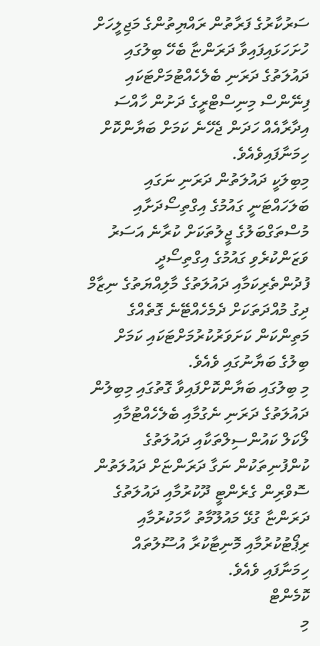ސަރުކާރުގެ ފަރާތުން ރައްޔިތުންގެ މަޖިލީހަށް ހުށަހަޅައިފައިވާ ދަރަންޏާ ބެހޭ ބިލުގައި ދައުލަތުގެ ދަރަނި ބެލެހެއްޓުމަށްޓަކައި ފިނޭންސް މިނިސްޓްރީގެ ދަށުން ހާއްސަ އިދާރާއެއް ހަދަން ޖެހޭނެ ކަމަށް ބަޔާންކޮށް ހިމަނާފައިވެއެވެ.
މިބިލަކީ ދައުލަތުން ދަރަނި ނަގައި ބަލަހައްޓަނީ ގައުމުގެ އިގްތިސޯދަށާއި މުސްތަގްބަލުގެ ޖީލުތަކަށް ކުރާނެ އަސަރު ވަޒަންކުރެވި ގައުމުގެ އިގްތިސޯދީ ފުދުންތެރިކަމާއި ދައުލަތުގެ މާލިއްޔަތުގެ ނިޒާމް ދިގު މުއްދަތަކަށް ދެމެހެއްޓޭނެ ގޮތެއްގެ މަތިންކަން ކަށަވަރުކުރުމަށްޓަކައި ކަމަށް ބިލުގެ ބަޔާނުގައި ވެއެވެ.
މި ބިލުގައި ބަޔާންކޮށްފައިވާ ގޮތުގައި މިބިލުން ދައުލަތުގެ ދަރަނި ނެގުމާއި ބެލެހެއްޓުމާއި ލޯކަލް ކައުންސިލްތަކާއި ދައުލަތުގެ ކުންފުނިތަކުން ނަގާ ދަރަންޏަށް ދައުލަތުން ސޮވްރިން ގެރެންޓީ ދޫކުރުމާއި ދައުލަތުގެ ދަރަންޏާ ގުޅޭ މައުލޫމާތު ހާމަކުރުމާއި ރިޕޯޓުކުރުމާއި މޮނިޓާކުރާ އުސޫލުތައް ހިމަނާފައި ވެއެވެ.
ކޮމެންޓް
މި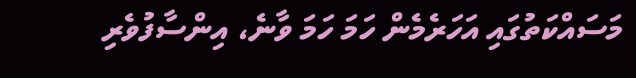މަސައްކަތުގައި އަހަރެމެން ހަމަ ހަމަ ވާނެ، އިންސާފުވެރި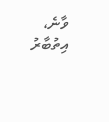ވާނެ، އިތުބާރު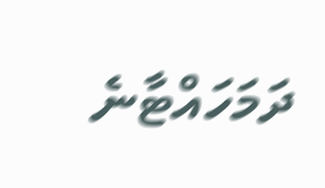ދަމަހައްޓާނެ